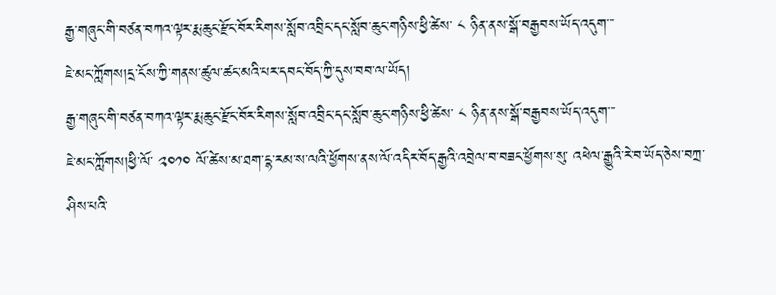རྒྱ་གཞུང་གི་བཙན་བཀའ་ལྟར་རྨ་ཆུང་རྫོང་བོར་རིགས་སློབ་འབྲིང་དང་སློབ་ཆུང་གཉིས་ཕྱི་ཚེས་ ༨ ཉིན་ནས་སྒོ་བརྒྱབས་ཡོད་འདུག་་་
ཇེ་མང་ཀློགས།དྲ་ངོས་ཀྱི་གནས་ཚུལ་ཚང་མའི་པར་དབང་བོད་ཀྱི་དུས་བབ་ལ་ཡོད།
རྒྱ་གཞུང་གི་བཙན་བཀའ་ལྟར་རྨ་ཆུང་རྫོང་བོར་རིགས་སློབ་འབྲིང་དང་སློབ་ཆུང་གཉིས་ཕྱི་ཚེས་ ༨ ཉིན་ནས་སྒོ་བརྒྱབས་ཡོད་འདུག་་་
ཇེ་མང་ཀློགས།ཕྱི་ལོ་ ༢༠༡༠ ལོ་ཚེས་མ་ཐག་ངྷ་རམ་ས་ལའི་ཕྱོགས་ནས་ལོ་འདིར་བོད་རྒྱའི་འབྲེལ་བ་བཟང་ཕྱོགས་སུ་ འཕེལ་རྒྱུའི་རེ་བ་ཡོད་ཅེས་བཀྲ་ཤིས་པའི་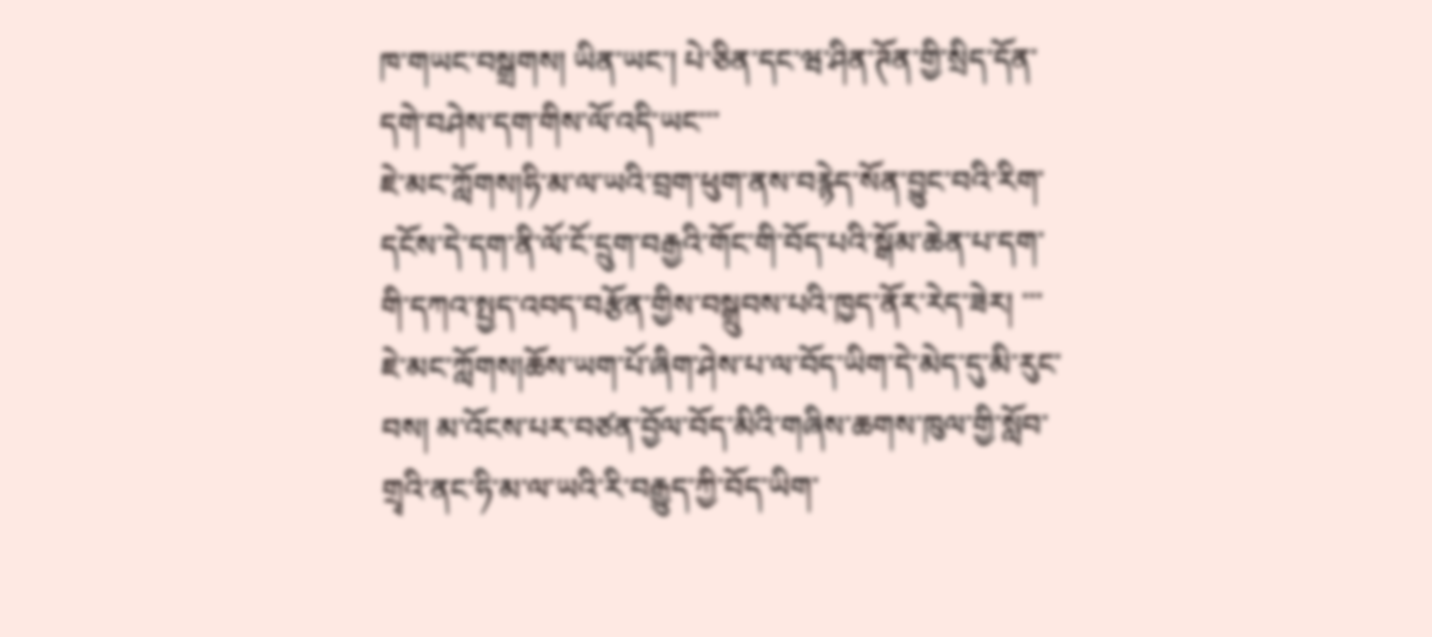ཁ་གཡང་བསྒྲགས། ཡིན་ཡང་། པེ་ཅིན་དང་ཝ་ཤིན་ཊོན་གྱི་སྲིད་དོན་དགེ་བཤེས་དག་གིས་ལོ་འདི་ཡང་་་
ཇེ་མང་ཀློགས།ཧི་མ་ལ་ཡའི་བྲག་ཕུག་ནས་བརྙེད་སོན་བྱུང་བའི་རིག་དངོས་དེ་དག་ནི་ལོ་ངོ་དྲུག་བརྒྱའི་གོང་གི་བོད་པའི་སྒོམ་ཆེན་པ་དག་གི་དཀའ་སྤྱད་འབད་བརྩོན་གྱིས་བསྒྲུབས་པའི་ཁྱད་ནོར་རེད་ཟེར། ་་་
ཇེ་མང་ཀློགས།ཆོས་ཡག་པོ་ཞིག་ཤེས་པ་ལ་བོད་ཡིག་དེ་མེད་དུ་མི་རུང་བས། མ་འོངས་པར་བཙན་བྱོལ་བོད་མིའི་གཞིས་ཆགས་ཁུལ་གྱི་སློབ་གྲྭའི་ནང་ཧི་མ་ལ་ཡའི་རི་བརྒྱུད་ཀྱི་བོད་ཡིག་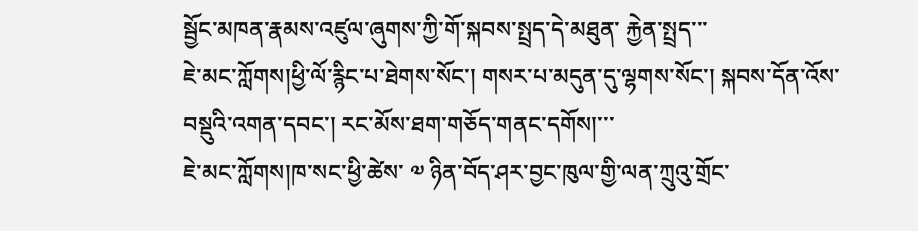སྦྱོང་མཁན་རྣམས་འཛུལ་ཞུགས་ཀྱི་གོ་སྐབས་སྤྲད་དེ་མཐུན་ རྐྱེན་སྤྲད་་་
ཇེ་མང་ཀློགས།ཕྱི་ལོ་རྙིང་པ་ཐེགས་སོང་། གསར་པ་མདུན་དུ་ལྷགས་སོང་། སྐབས་དོན་འོས་བསྡུའི་འགན་དབང་། རང་མོས་ཐག་གཅོད་གནང་དགོས།་་་
ཇེ་མང་ཀློགས།ཁ་སང་ཕྱི་ཚེས་ ༧ ཉིན་བོད་ཤར་བྱང་ཁུལ་གྱི་ལན་ཀྲུའུ་གྲོང་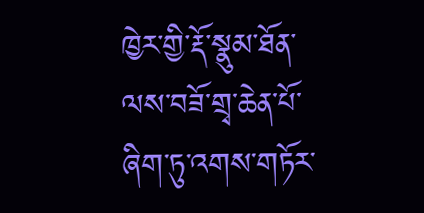ཁྱེར་གྱི་རྡོ་སྣུམ་ཐོན་ལས་བཟོ་གྲྭ་ཆེན་པོ་ཞིག་ཏུ་འགས་གཏོར་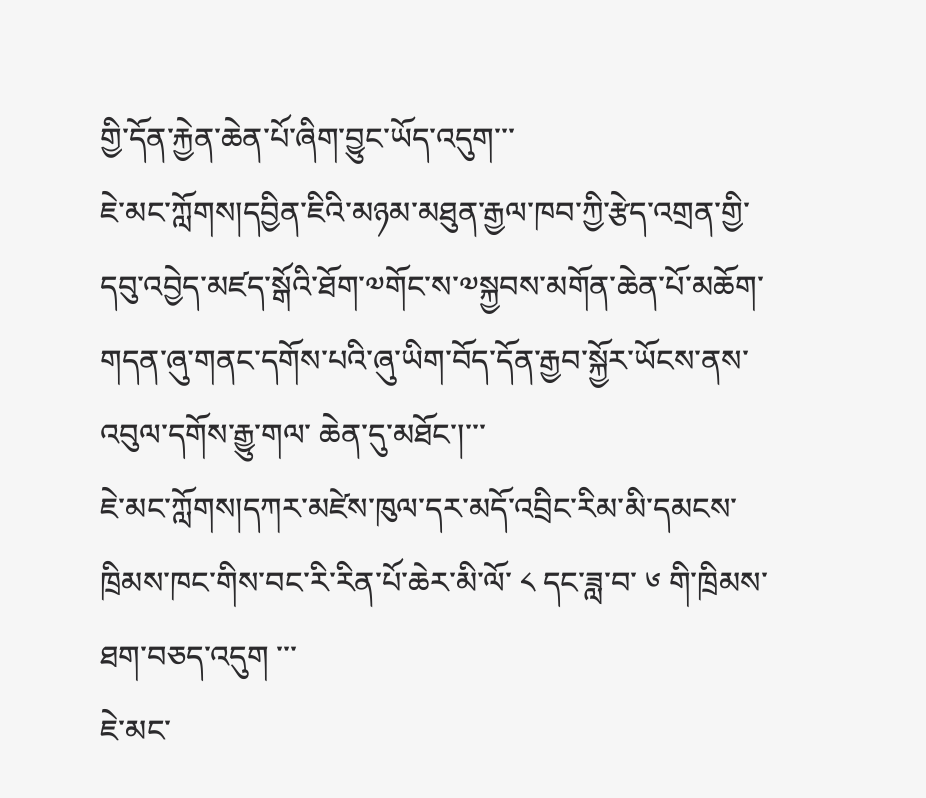གྱི་དོན་རྐྱེན་ཆེན་པོ་ཞིག་བྱུང་ཡོད་འདུག་་་
ཇེ་མང་ཀློགས།དབྱིན་ཇིའི་མཉམ་མཐུན་རྒྱལ་ཁབ་ཀྱི་རྩེད་འགྲན་གྱི་དབུ་འབྱེད་མཛད་སྒོའི་ཐོག་༧གོང་ས་༧སྐྱབས་མགོན་ཆེན་པོ་མཆོག་གདན་ཞུ་གནང་དགོས་པའི་ཞུ་ཡིག་བོད་དོན་རྒྱབ་སྐྱོར་ཡོངས་ནས་འབུལ་དགོས་རྒྱུ་གལ་ ཆེན་དུ་མཐོང་།་་་
ཇེ་མང་ཀློགས།དཀར་མཛེས་ཁུལ་དར་མདོ་འབྲིང་རིམ་མི་དམངས་ཁྲིམས་ཁང་གིས་བང་རི་རིན་པོ་ཆེར་མི་ལོ་ ༨ དང་ཟླ་བ་ ༦ གི་ཁྲིམས་ཐག་བཅད་འདུག ་་་
ཇེ་མང་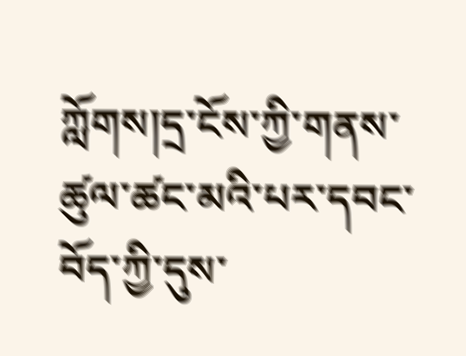ཀློགས།དྲ་ངོས་ཀྱི་གནས་ཚུལ་ཚང་མའི་པར་དབང་བོད་ཀྱི་དུས་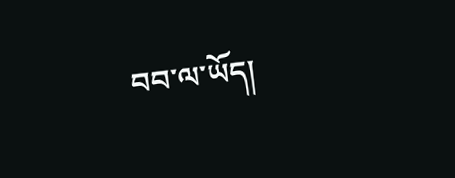བབ་ལ་ཡོད།